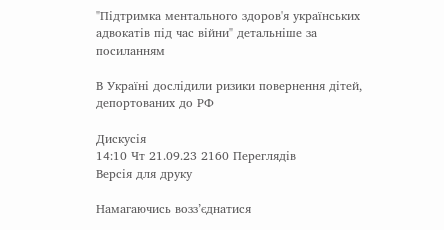"Підтримка ментального здоров'я українських адвокатів під час війни" детальніше за посиланням

В Україні дослідили ризики повернення дітей, депортованих до РФ

Дискусія
14:10 Чт 21.09.23 2160 Переглядів
Версія для друку

Намагаючись возз’єднатися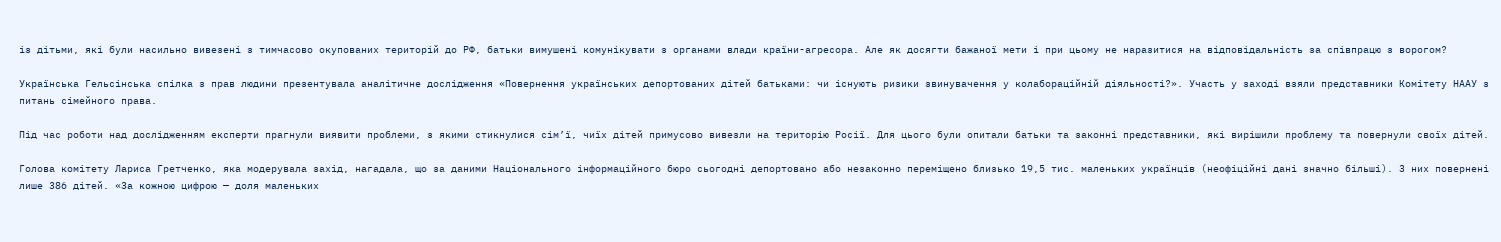із дітьми, які були насильно вивезені з тимчасово окупованих територій до РФ, батьки вимушені комунікувати з органами влади країни-агресора. Але як досягти бажаної мети і при цьому не наразитися на відповідальність за співпрацю з ворогом?

Українська Гельсінська спілка з прав людини презентувала аналітичне дослідження «Повернення українських депортованих дітей батьками: чи існують ризики звинувачення у колабораційній діяльності?». Участь у заході взяли представники Комітету НААУ з питань сімейного права.

Під час роботи над дослідженням експерти прагнули виявити проблеми, з якими стикнулися сім’ї, чиїх дітей примусово вивезли на територію Росії. Для цього були опитали батьки та законні представники, які вирішили проблему та повернули своїх дітей.

Голова комітету Лариса Гретченко, яка модерувала захід, нагадала, що за даними Національного інформаційного бюро сьогодні депортовано або незаконно переміщено близько 19,5 тис. маленьких українців (неофіційні дані значно більші). З них повернені лише 386 дітей. «За кожною цифрою — доля маленьких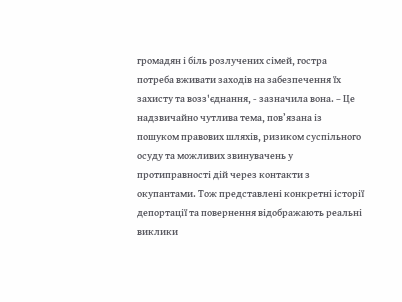громадян і біль розлучених сімей, гостра потреба вживати заходів на забезпечення їх захисту та возз'єднання, - зазначила вона. – Це надзвичайно чутлива тема, пов’язана із пошуком правових шляхів, ризиком суспільного осуду та можливих звинувачень у протиправності дій через контакти з окупантами. Тож представлені конкретні історії депортації та повернення відображають реальні виклики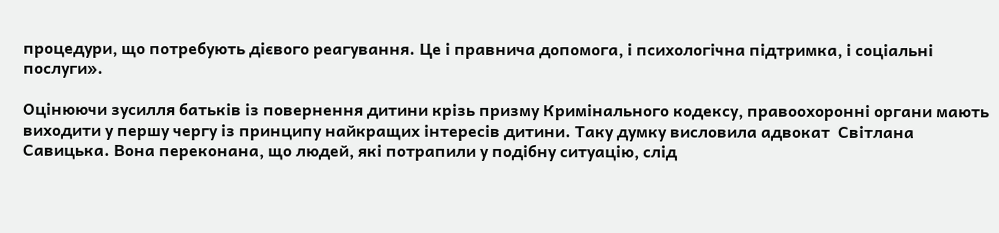процедури, що потребують дієвого реагування. Це і правнича допомога, і психологічна підтримка, і соціальні послуги».

Оцінюючи зусилля батьків із повернення дитини крізь призму Кримінального кодексу, правоохоронні органи мають виходити у першу чергу із принципу найкращих інтересів дитини. Таку думку висловила адвокат  Світлана Савицька. Вона переконана, що людей, які потрапили у подібну ситуацію, слід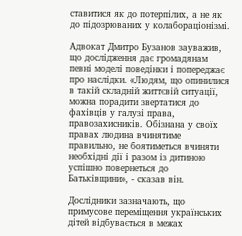ставитися як до потерпілих, а не як до підозрюваних у колабораціонізмі.

Адвокат Дмитро Бузанов зауважив, що дослідження дає громадянам певні моделі поведінки і попереджає про наслідки. «Людям, що опинилися в такій складній життєвій ситуації, можна порадити звертатися до фахівців у галузі права, правозахисників. Обізнана у своїх правах людина вчинятиме правильно, не боятиметься вчиняти необхідні дії і разом із дитиною успішно повернеться до Батьківщини», - сказав він.

Дослідники зазначають, що примусове переміщення українських дітей відбувається в межах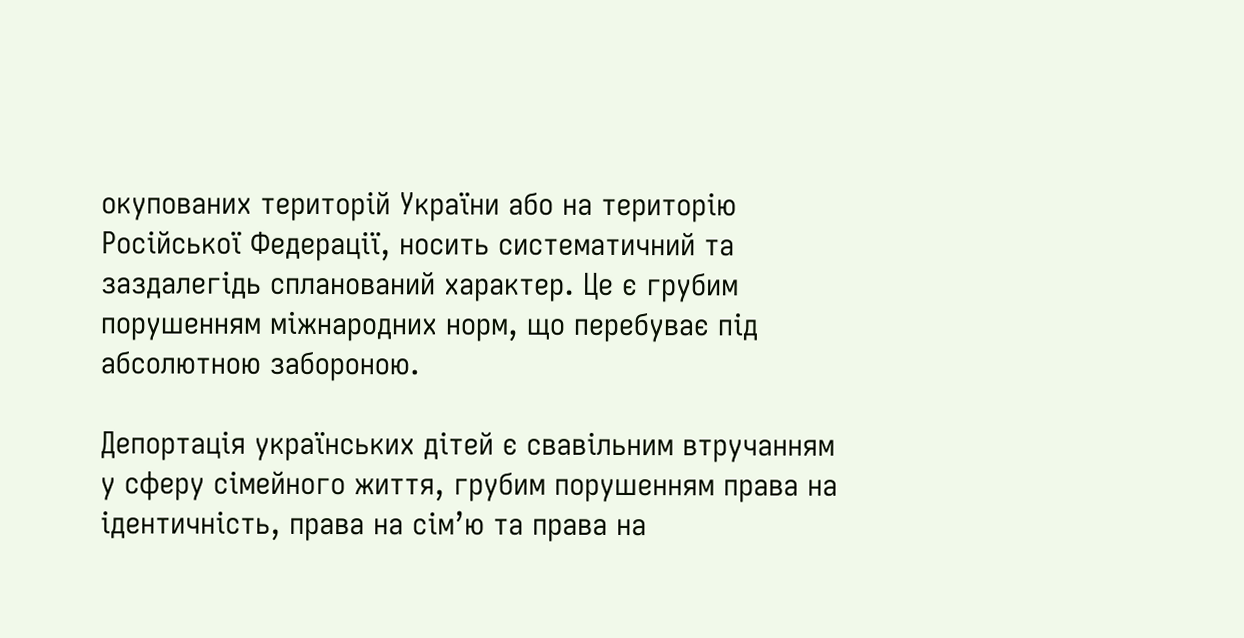окупованих територій України або на територію Російської Федерації, носить систематичний та заздалегідь спланований характер. Це є грубим порушенням міжнародних норм, що перебуває під абсолютною забороною.

Депортація українських дітей є свавільним втручанням у сферу сімейного життя, грубим порушенням права на ідентичність, права на сім’ю та права на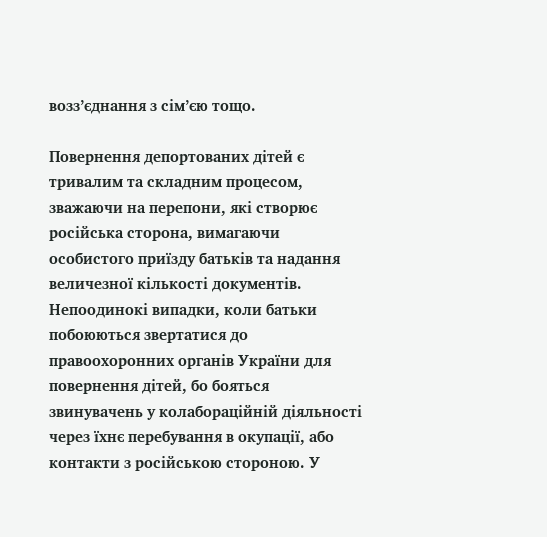возз’єднання з сім’єю тощо.

Повернення депортованих дітей є тривалим та складним процесом, зважаючи на перепони, які створює російська сторона, вимагаючи особистого приїзду батьків та надання величезної кількості документів. Непоодинокі випадки, коли батьки побоюються звертатися до правоохоронних органів України для повернення дітей, бо бояться звинувачень у колабораційній діяльності через їхнє перебування в окупації, або контакти з російською стороною. У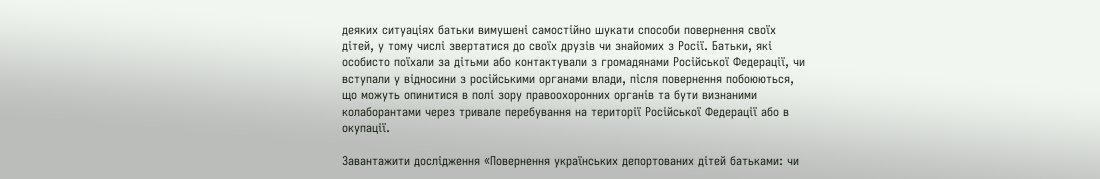деяких ситуаціях батьки вимушені самостійно шукати способи повернення своїх дітей, у тому числі звертатися до своїх друзів чи знайомих з Росії. Батьки, які особисто поїхали за дітьми або контактували з громадянами Російської Федерації, чи вступали у відносини з російськими органами влади, після повернення побоюються, що можуть опинитися в полі зору правоохоронних органів та бути визнаними колаборантами через тривале перебування на території Російської Федерації або в окупації.

Завантажити дослідження «Повернення українських депортованих дітей батьками: чи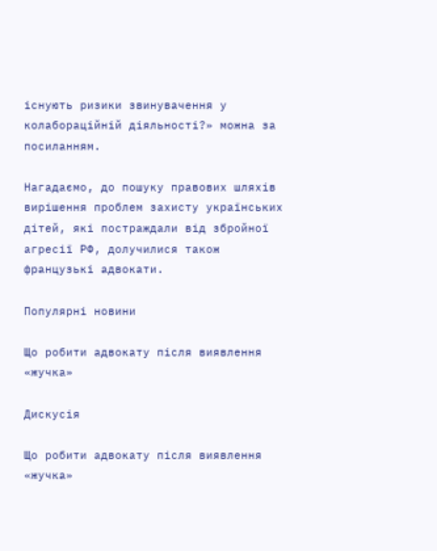існують ризики звинувачення у колабораційній діяльності?» можна за посиланням.

Нагадаємо, до пошуку правових шляхів вирішення проблем захисту українських дітей, які постраждали від збройної агресії РФ, долучилися також французькі адвокати.

Популярні новини

Що робити адвокату після виявлення «жучка»

Дискусія

Що робити адвокату після виявлення «жучка»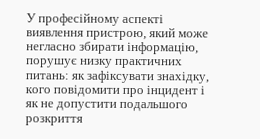У професійному аспекті виявлення пристрою, який може негласно збирати інформацію, порушує низку практичних питань: як зафіксувати знахідку, кого повідомити про інцидент і як не допустити подальшого розкриття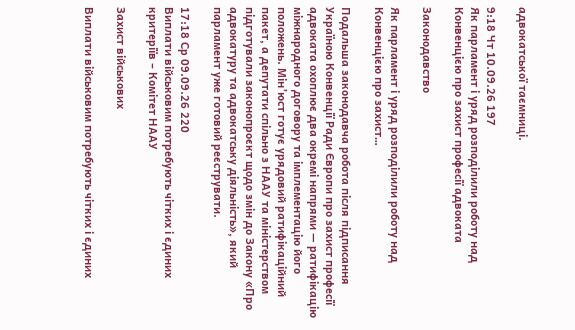адвокатської таємниці.

9:18 Чт 10.09.26 197
Як парламент і уряд розподілили роботу над Конвенцією про захист професії адвоката

Законодавство

Як парламент і уряд розподілили роботу над Конвенцією про захист…

Подальша законодавча робота після підписання Україною Конвенції Ради Європи про захист професії адвоката охоплює два окремі напрями — ратифікацію міжнародного договору та імплементацію його положень. Мін’юст готує урядовий ратифікаційний пакет, а депутати спільно з НААУ та міністерством підготували законопроєкт щодо змін до Закону «Про адвокатуру та адвокатську діяльність», який парламент уже готовий реєструвати.

17:18 Ср 09.09.26 220
Виплати військовим потребують чітких і єдиних критеріїв – Комітет НААУ

Захист військових

Виплати військовим потребують чітких і єдиних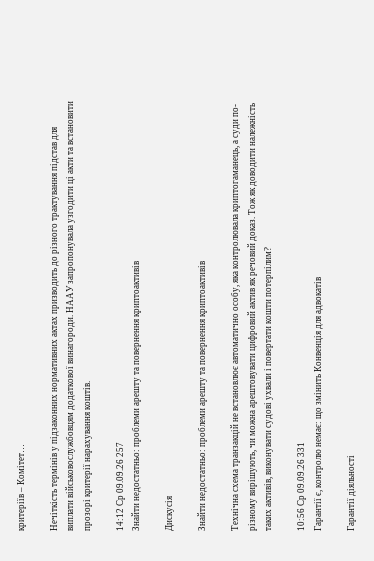критеріїв – Комітет…

Нечіткість термінів у підзаконних нормативних актах призводить до різного трактування підстав для виплати військовослужбовцям додаткової винагороди. НААУ запропонувала узгодити ці акти та встановити прозорі критерії нарахування коштів.

14:12 Ср 09.09.26 257
Знайти недостатньо: проблеми арешту та повернення криптоактивів

Дискусія

Знайти недостатньо: проблеми арешту та повернення криптоактивів

Технічна схема транзакцій не встановлює автоматично особу, яка контролювала криптогаманець, а суди по-різному вирішують, чи можна арештовувати цифровий актив як речовий доказ. Тож як доводити належність таких активів, виконувати судові ухвали і повертати кошти потерпілим?

10:56 Ср 09.09.26 331
Гарантії є, контролю немає: що змінить Конвенція для адвокатів

Гарантії діяльності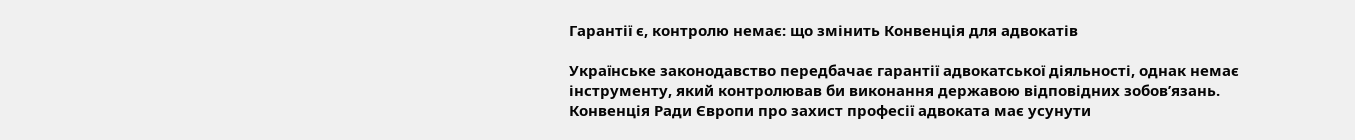Гарантії є, контролю немає: що змінить Конвенція для адвокатів

Українське законодавство передбачає гарантії адвокатської діяльності, однак немає інструменту, який контролював би виконання державою відповідних зобов’язань. Конвенція Ради Європи про захист професії адвоката має усунути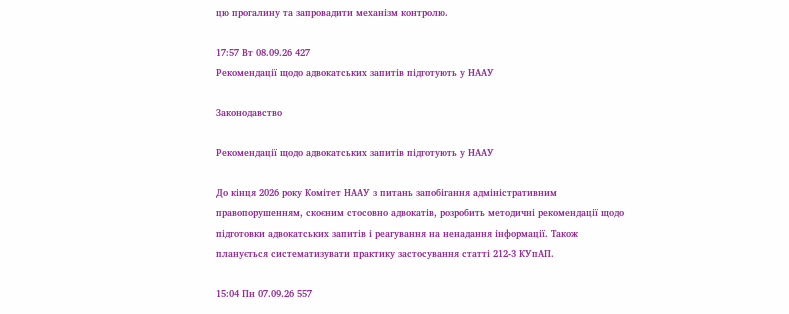цю прогалину та запровадити механізм контролю.

17:57 Вт 08.09.26 427
Рекомендації щодо адвокатських запитів підготують у НААУ

Законодавство

Рекомендації щодо адвокатських запитів підготують у НААУ

До кінця 2026 року Комітет НААУ з питань запобігання адміністративним правопорушенням, скоєним стосовно адвокатів, розробить методичні рекомендації щодо підготовки адвокатських запитів і реагування на ненадання інформації. Також планується систематизувати практику застосування статті 212-3 КУпАП.

15:04 Пн 07.09.26 557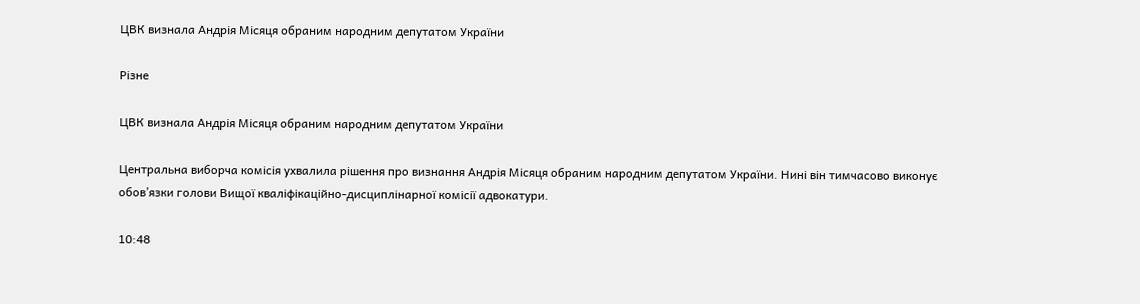ЦВК визнала Андрія Місяця обраним народним депутатом України

Різне

ЦВК визнала Андрія Місяця обраним народним депутатом України

Центральна виборча комісія ухвалила рішення про визнання Андрія Місяця обраним народним депутатом України. Нині він тимчасово виконує обов’язки голови Вищої кваліфікаційно-дисциплінарної комісії адвокатури.

10:48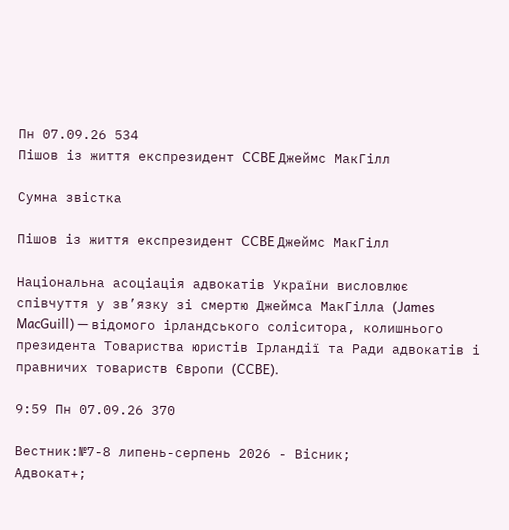Пн 07.09.26 534
Пішов із життя експрезидент CCBE Джеймс МакГілл

Сумна звістка

Пішов із життя експрезидент CCBE Джеймс МакГілл

Національна асоціація адвокатів України висловлює співчуття у зв’язку зі смертю Джеймса МакГілла (James MacGuill) — відомого ірландського соліситора, колишнього президента Товариства юристів Ірландії та Ради адвокатів і правничих товариств Європи (CCBE).

9:59 Пн 07.09.26 370

Вестник:№7-8 липень-серпень 2026 - Вісник;
Адвокат+;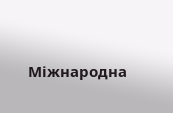Міжнародна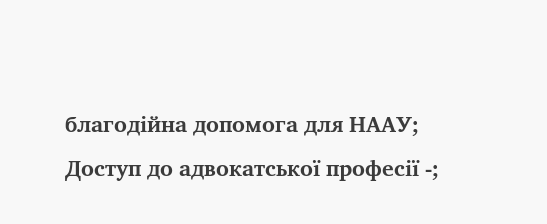благодійна допомога для НААУ;
Доступ до адвокатської професії -;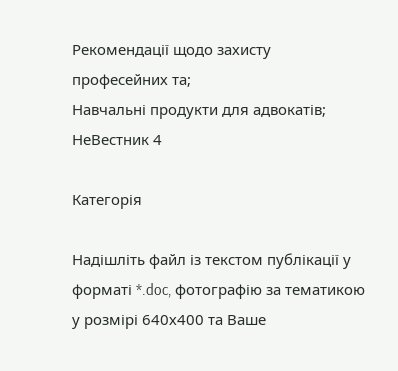Рекомендації щодо захисту професейних та;
Навчальні продукти для адвокатів;
НеВестник 4

Категорія

Надішліть файл із текстом публікації у форматі *.doc, фотографію за тематикою у розмірі 640х400 та Ваше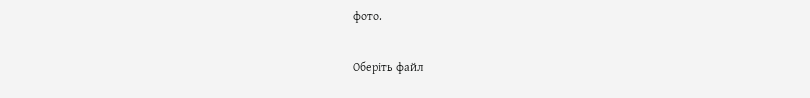фото.

Оберіть файл